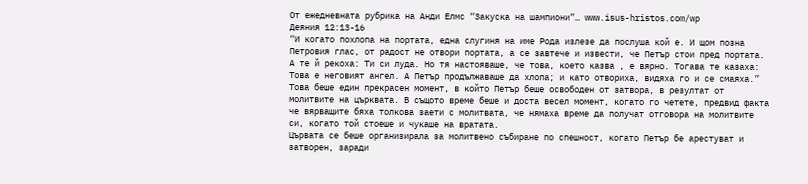От ежедневната рубрика на Анди Елмс “Закуска на шампиони”… www.isus-hristos.com/wp
Деяния 12:13-16
“И когато похлопа на портата, една слугиня на име Рода излезе да послуша кой е. И щом позна Петровия глас, от радост не отвори портата, а се завтече и извести, че Петър стои пред портата. А те й рекоха: Ти си луда. Но тя настояваше, че това, което казва , е вярно. Тогава те казаха: Това е неговият ангел. А Петър продължаваше да хлопа; и като отвориха, видяха го и се смаяха.”
Това беше един прекрасен момент, в който Петър беше освободен от затвора, в резултат от молитвите на църквата. В същото време беше и доста весел момент, когато го четете, предвид факта че вярващите бяха толкова заети с молитвата, че нямаха време да получат отговора на молитвите си, когато той стоеше и чукаше на вратата.
Цървата се беше организирала за молитвено събиране по спешност, когато Петър бе арестуват и затворен, заради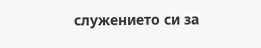служението си за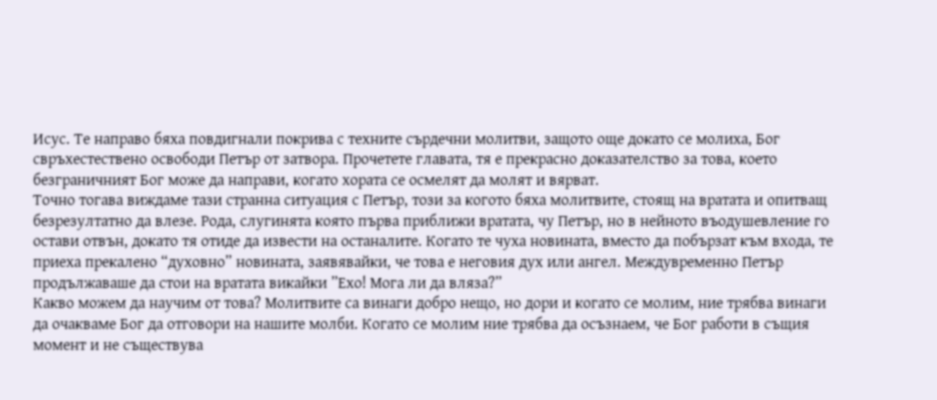Исус. Те направо бяха повдигнали покрива с техните сърдечни молитви, защото още докато се молиха, Бог свръхестествено освободи Петър от затвора. Прочетете главата, тя е прекрасно доказателство за това, което безграничният Бог може да направи, когато хората се осмелят да молят и вярват.
Точно тогава виждаме тази странна ситуация с Петър, този за когото бяха молитвите, стоящ на вратата и опитващ безрезултатно да влезе. Рода, слугинята която първа приближи вратата, чу Петър, но в нейното въодушевление го остави отвън, докато тя отиде да извести на останалите. Когато те чуха новината, вместо да побързат към входа, те приеха прекалено “духовно” новината, заявявайки, че това е неговия дух или ангел. Междувременно Петър продължаваше да стои на вратата викайки ”Ехо! Мога ли да вляза?”
Какво можем да научим от това? Молитвите са винаги добро нещо, но дори и когато се молим, ние трябва винаги да очакваме Бог да отговори на нашите молби. Когато се молим ние трябва да осъзнаем, че Бог работи в същия момент и не съществува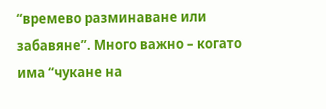“времево разминаване или забавяне”. Много важно – когато има “чукане на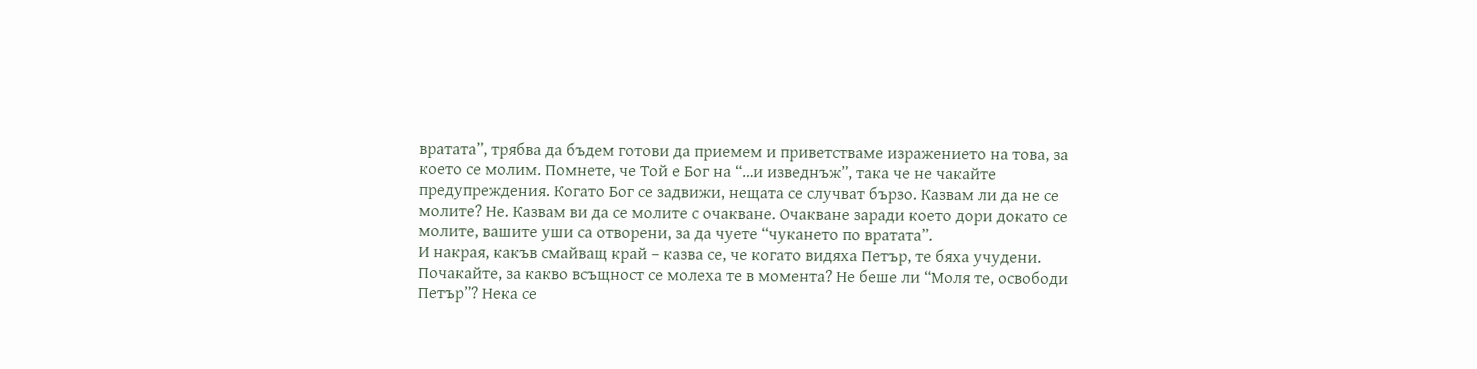вратата”, трябва да бъдем готови да приемем и приветстваме изражението на това, за което се молим. Помнете, че Той е Бог на “…и изведнъж”, така че не чакайте предупреждения. Когато Бог се задвижи, нещата се случват бързо. Казвам ли да не се молите? Не. Казвам ви да се молите с очакване. Очакване заради което дори докато се молите, вашите уши са отворени, за да чуете “чукането по вратата”.
И накрая, какъв смайващ край – казва се, че когато видяха Петър, те бяха учудени. Почакайте, за какво всъщност се молеха те в момента? Не беше ли “Моля те, освободи Петър”? Нека се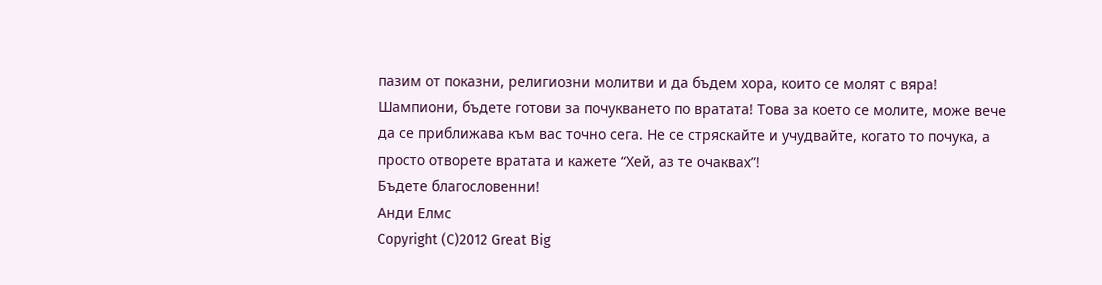пазим от показни, религиозни молитви и да бъдем хора, които се молят с вяра!
Шампиони, бъдете готови за почукването по вратата! Това за което се молите, може вече да се приближава към вас точно сега. Не се стряскайте и учудвайте, когато то почука, а просто отворете вратата и кажете “Хей, аз те очаквах”!
Бъдете благословенни!
Анди Елмс
Copyright (C)2012 Great Big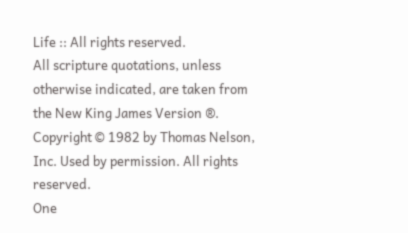Life :: All rights reserved.
All scripture quotations, unless otherwise indicated, are taken from the New King James Version ®. Copyright © 1982 by Thomas Nelson, Inc. Used by permission. All rights reserved.
One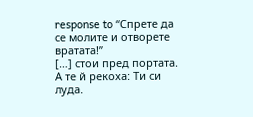response to “Спрете да се молите и отворете вратата!”
[…] стои пред портата. А те й рекоха: Ти си луда.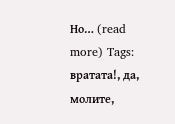Но… (read more) Tags: вратата!, да, молите,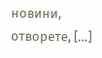новини, отворете, […]